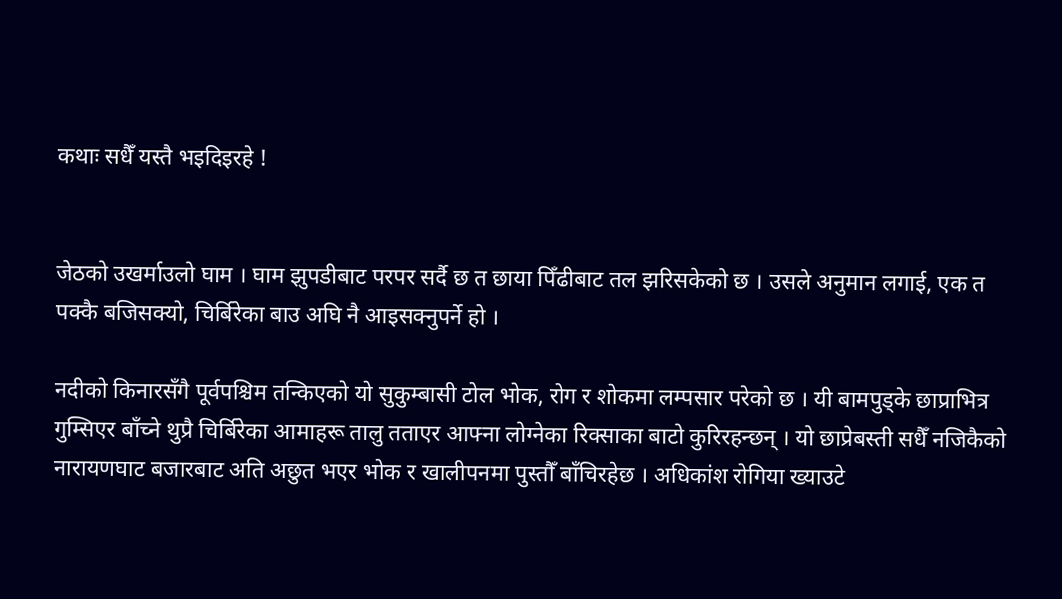कथाः सधैँ यस्तै भइदिइरहे !


जेठको उखर्माउलो घाम । घाम झुपडीबाट परपर सर्दै छ त छाया पिँढीबाट तल झरिसकेको छ । उसले अनुमान लगाई, एक त पक्कै बजिसक्यो, चिर्बिरेका बाउ अघि नै आइसक्नुपर्ने हो ।

नदीको किनारसँगै पूर्वपश्चिम तन्किएको यो सुकुम्बासी टोल भोक, रोग र शोकमा लम्पसार परेको छ । यी बामपुड्के छाप्राभित्र गुम्सिएर बाँच्ने थुप्रै चिर्बिरेका आमाहरू तालु तताएर आफ्ना लोग्नेका रिक्साका बाटो कुरिरहन्छन् । यो छाप्रेबस्ती सधैँ नजिकैको नारायणघाट बजारबाट अति अछुत भएर भोक र खालीपनमा पुस्तौँ बाँचिरहेछ । अधिकांश रोगिया ख्याउटे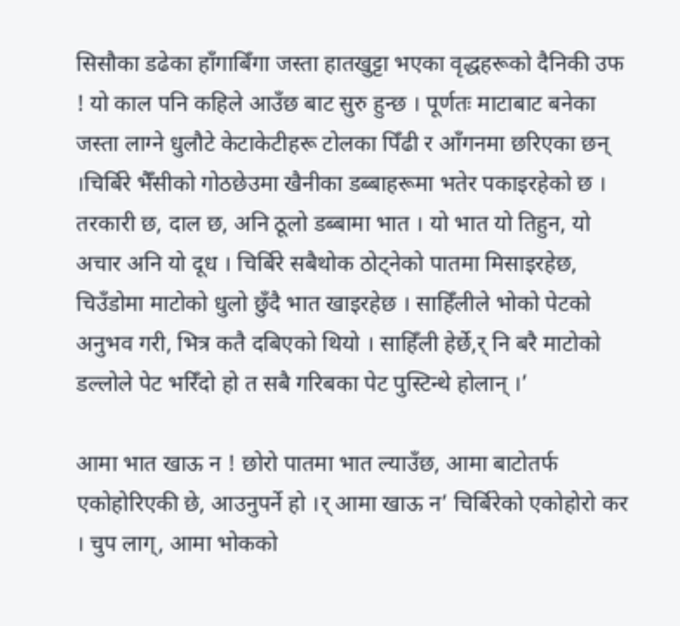सिसौका डढेका हाँगाबिँगा जस्ता हातखुट्टा भएका वृद्धहरूको दैनिकी उफ ! यो काल पनि कहिले आउँछ बाट सुरु हुन्छ । पूर्णतः माटाबाट बनेका जस्ता लाग्ने धुलौटे केटाकेटीहरू टोलका पिँढी र आँगनमा छरिएका छन् ।चिर्बिरे भैँसीको गोठछेउमा खैनीका डब्बाहरूमा भतेर पकाइरहेको छ । तरकारी छ, दाल छ, अनि ठूलो डब्बामा भात । यो भात यो तिहुन, यो अचार अनि यो दूध । चिर्बिरे सबैथोक ठोट्नेको पातमा मिसाइरहेछ, चिउँडोमा माटोको धुलो छुँदै भात खाइरहेछ । साहिँलीले भोको पेटको अनुभव गरी, भित्र कतै दबिएको थियो । साहिँली हेर्छे,र् नि बरै माटोको डल्लोले पेट भरिँदो हो त सबै गरिबका पेट पुस्टिन्थे होलान् ।’

आमा भात खाऊ न ! छोरो पातमा भात ल्याउँछ, आमा बाटोतर्फ एकोहोरिएकी छे, आउनुपर्ने हो ।र् आमा खाऊ न’ चिर्बिरेको एकोहोरो कर । चुप लाग्, आमा भोकको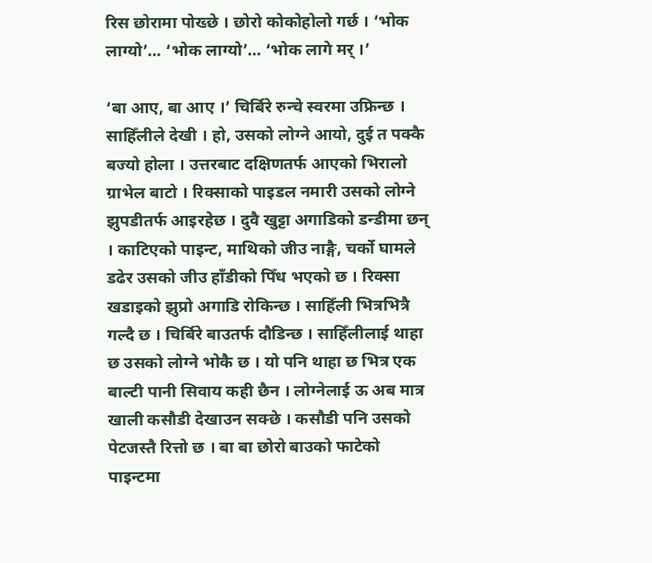रिस छोरामा पोख्छे । छोरो कोकोहोलो गर्छ । ‘भोक लाग्यो’… ‘भोक लाग्यो’… ‘भोक लागे मर् ।’

‘बा आए, बा आए ।’ चिर्बिरे रुन्चे स्वरमा उफ्रिन्छ । साहिँलीले देखी । हो, उसको लोग्ने आयो, दुई त पक्कै बज्यो होला । उत्तरबाट दक्षिणतर्फ आएको भिरालो ग्राभेल बाटो । रिक्साको पाइडल नमारी उसको लोग्ने झुपडीतर्फ आइरहेछ । दुवै खुट्टा अगाडिको डन्डीमा छन् । काटिएको पाइन्ट, माथिको जीउ नाङ्गै, चर्को घामले डढेर उसको जीउ हाँडीको पिँध भएको छ । रिक्सा खडाइको झुप्रो अगाडि रोकिन्छ । साहिँली भित्रभित्रै गल्दै छ । चिर्बिरे बाउतर्फ दौडिन्छ । साहिँलीलाई थाहा छ उसको लोग्ने भोकै छ । यो पनि थाहा छ भित्र एक बाल्टी पानी सिवाय कही छैन । लोग्नेलाई ऊ अब मात्र खाली कसौडी देखाउन सक्छे । कसौडी पनि उसको पेटजस्तै रित्तो छ । बा बा छोरो बाउको फाटेको पाइन्टमा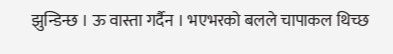झुन्डिन्छ । ऊ वास्ता गर्दैन । भएभरको बलले चापाकल थिच्छ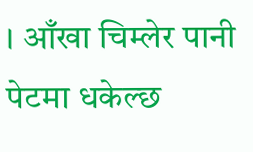। आँखा चिम्लेर पानी पेटमा धकेल्छ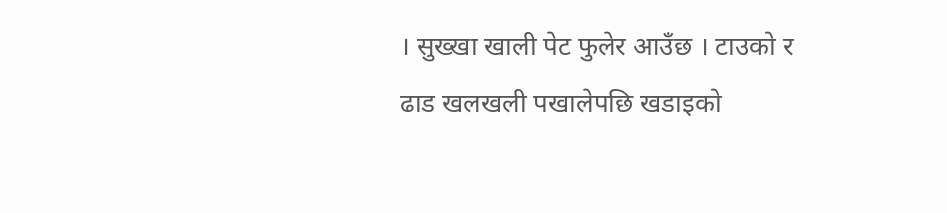। सुख्खा खाली पेट फुलेर आउँछ । टाउको र ढाड खलखली पखालेपछि खडाइको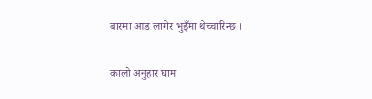बारमा आड लागेर भुइँमा थेच्चारिन्छ ।

कालो अनुहार घाम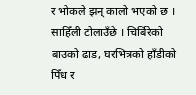र भोकले झन् कालो भएको छ । साहिँली टोलाउँछे । चिर्बिरेको बाउको ढाड, घरभित्रको हाँडीको पिँध र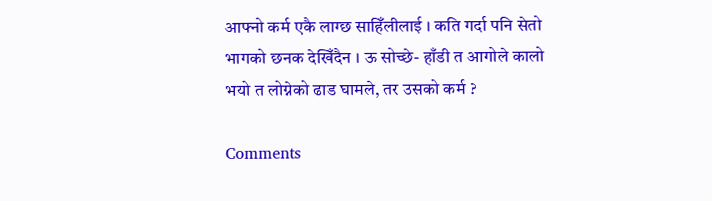आफ्नो कर्म एकै लाग्छ साहिँलीलाई । कति गर्दा पनि सेतो भागको छनक देखिँदैन । ऊ सोच्छे- हाँडी त आगोले कालो भयो त लोग्नेको ढाड घामले, तर उसको कर्म ?

Comments